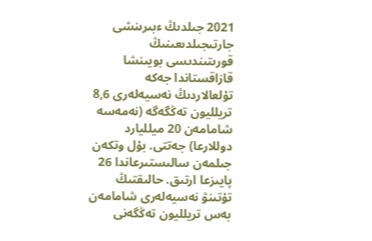2021 جىلدىڭ ءبىرىنشى جارتىجىلدىعىنىڭ قورىتىندىسى بويىنشا قازاقستاندا جەكە تۇلعالاردىڭ نەسيەلەرى 8,6 تريلليون تەڭگەگە (نەمەسە شامامەن 20 ميلليارد دوللارعا) جەتتى. بۇل وتكەن جىلمەن سالىستىرعاندا 26 پايىزعا ارتىق. حالىقتىڭ تۇتىنۋ نەسيەلەرى شامامەن بەس تريلليون تەڭگەنى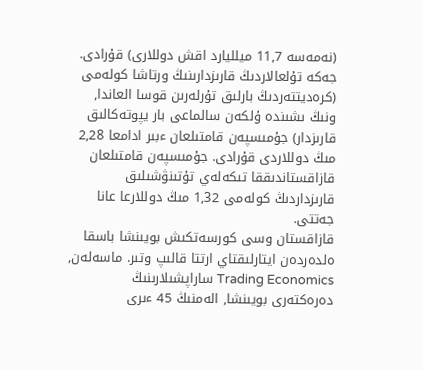(نەمەسە 11,7 ميلليارد اقش دوللارى) قۇرادى.
جەكە تۇلعالاردىڭ قارىزدارىنىڭ ورتاشا كولەمى (كرەديتتەردىڭ بارلىق تۇرلەرىن قوسا العاندا, ونىڭ ىشىندە ۇلكەن سالماعى بار يپوتەكالىق قارىزدار) جۇمىسپەن قامتىلعان ءبىر ادامعا 2,28 مىڭ دوللاردى قۇرادى. جۇمىسپەن قامتىلعان قازاقستاندىققا تىكەلەي تۇتىنۋشىلىق قارىزداردىڭ كولەمى 1,32 مىڭ دوللارعا عانا جەتتى.
قازاقستان وسى كورسەتكىش بويىنشا باسقا ەلدەردەن ايتارلىقتاي ارتتا قالىپ وتىر. ماسەلەن, Trading Economics ساراپشىلارىنىڭ دەرەكتەرى بويىنشا, الەمنىڭ 45 ءىرى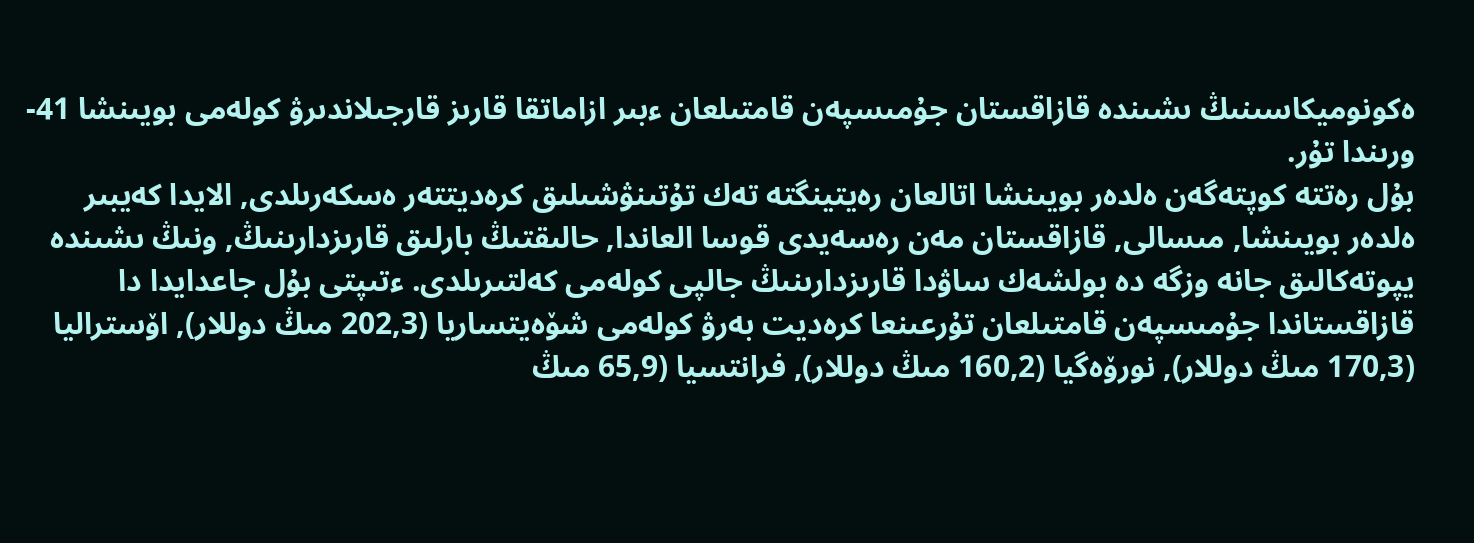ەكونوميكاسىنىڭ ىشىندە قازاقستان جۇمىسپەن قامتىلعان ءبىر ازاماتقا قارىز قارجىلاندىرۋ كولەمى بويىنشا 41-ورىندا تۇر.
بۇل رەتتە كوپتەگەن ەلدەر بويىنشا اتالعان رەيتينگتە تەك تۇتىنۋشىلىق كرەديتتەر ەسكەرىلدى, الايدا كەيبىر ەلدەر بويىنشا, مىسالى, قازاقستان مەن رەسەيدى قوسا العاندا, حالىقتىڭ بارلىق قارىزدارىنىڭ, ونىڭ ىشىندە يپوتەكالىق جانە وزگە دە بولشەك ساۋدا قارىزدارىنىڭ جالپى كولەمى كەلتىرىلدى. ءتىپتى بۇل جاعدايدا دا قازاقستاندا جۇمىسپەن قامتىلعان تۇرعىنعا كرەديت بەرۋ كولەمى شۆەيتساريا (202,3 مىڭ دوللار), اۆستراليا (170,3 مىڭ دوللار), نورۆەگيا (160,2 مىڭ دوللار), فرانتسيا (65,9 مىڭ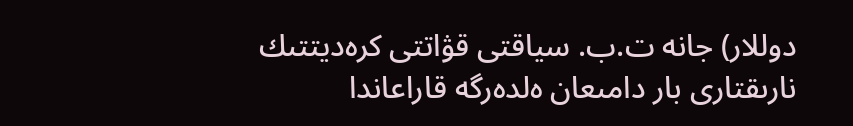دوللار) جانە ت.ب. سياقتى قۋاتتى كرەديتتىك نارىقتارى بار دامىعان ەلدەرگە قاراعاندا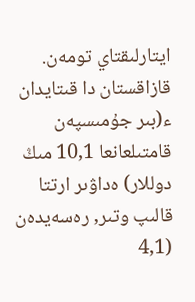ايتارلىقتاي تومەن. قازاقستان دا قىتايدان ء(بىر جۇمىسپەن قامتىلعانعا 10,1 مىڭ دوللار) ەداۋىر ارتتا قالىپ وتىر, رەسەيدەن (4,1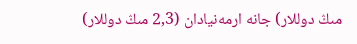مىڭ دوللار) جانە ارمەنيادان (2,3 مىڭ دوللار)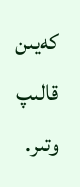كەيىن قالىپ وتىر.